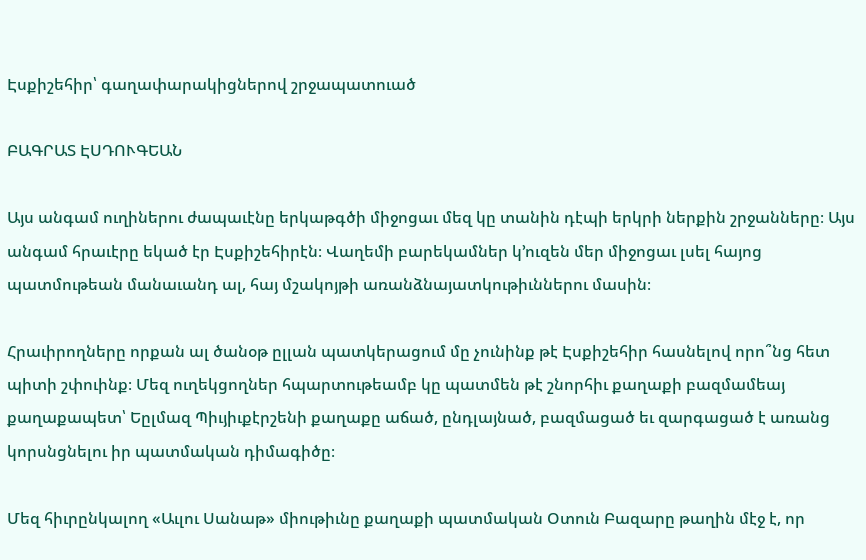Էսքիշեհիր՝ գաղափարակիցներով շրջապատուած

ԲԱԳՐԱՏ ԷՍԴՈՒԳԵԱՆ

Այս անգամ ուղիներու ժապաւէնը երկաթգծի միջոցաւ մեզ կը տանին դէպի երկրի ներքին շրջանները։ Այս անգամ հրաւէրը եկած էր Էսքիշեհիրէն։ Վաղեմի բարեկամներ կ՚ուզեն մեր միջոցաւ լսել հայոց պատմութեան մանաւանդ ալ, հայ մշակոյթի առանձնայատկութիւններու մասին։

Հրաւիրողները որքան ալ ծանօթ ըլլան պատկերացում մը չունինք թէ Էսքիշեհիր հասնելով որո՞նց հետ պիտի շփուինք։ Մեզ ուղեկցողներ հպարտութեամբ կը պատմեն թէ շնորհիւ քաղաքի բազմամեայ քաղաքապետ՝ Եըլմազ Պիւյիւքէրշենի քաղաքը աճած, ընդլայնած, բազմացած եւ զարգացած է առանց կորսնցնելու իր պատմական դիմագիծը։

Մեզ հիւրընկալող «Աւլու Սանաթ» միութիւնը քաղաքի պատմական Օտուն Բազարը թաղին մէջ է, որ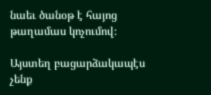նաեւ ծանօթ է հայոց թաղամաս կոչումով։

Այստեղ բացարձակապէս չենք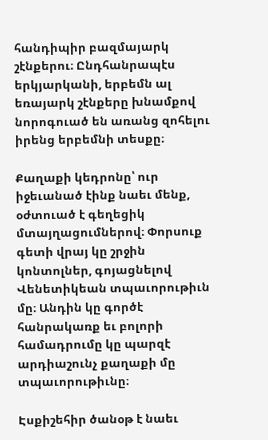հանդիպիր բազմայարկ շէնքերու։ Ընդհանրապէս երկյարկանի, երբեմն ալ եռայարկ շէնքերը խնամքով նորոգուած են առանց զոհելու իրենց երբեմնի տեսքը։

Քաղաքի կեդրոնը՝ ուր իջեւանած էինք նաեւ մենք, օժտուած է գեղեցիկ մտայղացումներով։ Փորսուք գետի վրայ կը շրջին կոնտոլներ, գոյացնելով Վենետիկեան տպաւորութիւն մը։ Անդին կը գործէ հանրակառք եւ բոլորի համադրումը կը պարզէ արդիաշունչ քաղաքի մը տպաւորութիւնը։

Էսքիշեհիր ծանօթ է նաեւ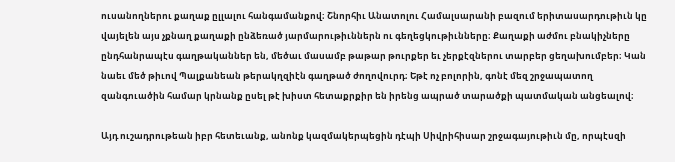ուսանողներու քաղաք ըլլալու հանգամանքով։ Շնորհիւ Անատոլու Համալսարանի բազում երիտասարդութիւն կը վայելեն այս չքնաղ քաղաքի ընձեռած յարմարութիւններն ու գեղեցկութիւնները։ Քաղաքի աժմու բնակիչները ընդհանրապէս գաղթականներ են, մեծաւ մասամբ թաթար թուրքեր եւ չերքէզներու տարբեր ցեղախումբեր։ Կան նաեւ մեծ թիւով Պալքանեան թերակղզիէն գաղթած ժողովուրդ։ Եթէ ոչ բոլորին, գոնէ մեզ շրջապատող զանգուածին համար կրնանք ըսել թէ խիստ հետաքրքիր են իրենց ապրած տարածքի պատմական անցեալով։

Այդ ուշադրութեան իբր հետեւանք, անոնք կազմակերպեցին դէպի Սիվրիհիսար շրջագայութիւն մը, որպէսզի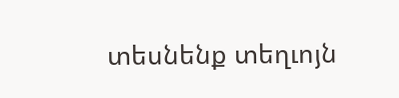տեսնենք տեղւոյն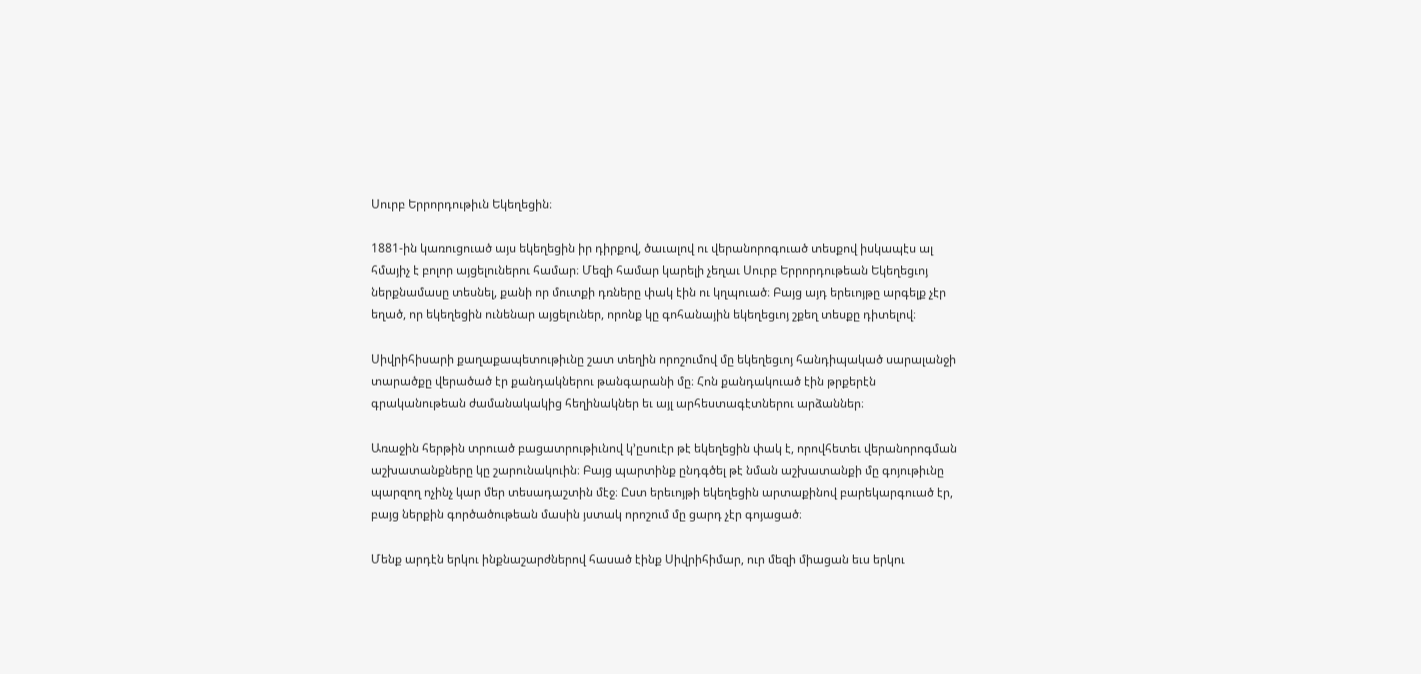Սուրբ Երրորդութիւն Եկեղեցին։

1881-ին կառուցուած այս եկեղեցին իր դիրքով, ծաւալով ու վերանորոգուած տեսքով իսկապէս ալ հմայիչ է բոլոր այցելուներու համար։ Մեզի համար կարելի չեղաւ Սուրբ Երրորդութեան Եկեղեցւոյ ներքնամասը տեսնել, քանի որ մուտքի դռները փակ էին ու կղպուած։ Բայց այդ երեւոյթը արգելք չէր եղած, որ եկեղեցին ունենար այցելուներ, որոնք կը գոհանային եկեղեցւոյ շքեղ տեսքը դիտելով։

Սիվրիհիսարի քաղաքապետութիւնը շատ տեղին որոշումով մը եկեղեցւոյ հանդիպակած սարալանջի տարածքը վերածած էր քանդակներու թանգարանի մը։ Հոն քանդակուած էին թրքերէն գրականութեան ժամանակակից հեղինակներ եւ այլ արհեստագէտներու արձաններ։

Առաջին հերթին տրուած բացատրութիւնով կ՚ըսուէր թէ եկեղեցին փակ է, որովհետեւ վերանորոգման աշխատանքները կը շարունակուին։ Բայց պարտինք ընդգծել թէ նման աշխատանքի մը գոյութիւնը պարզող ոչինչ կար մեր տեսադաշտին մէջ։ Ըստ երեւոյթի եկեղեցին արտաքինով բարեկարգուած էր, բայց ներքին գործածութեան մասին յստակ որոշում մը ցարդ չէր գոյացած։

Մենք արդէն երկու ինքնաշարժներով հասած էինք Սիվրիհիմար, ուր մեզի միացան եւս երկու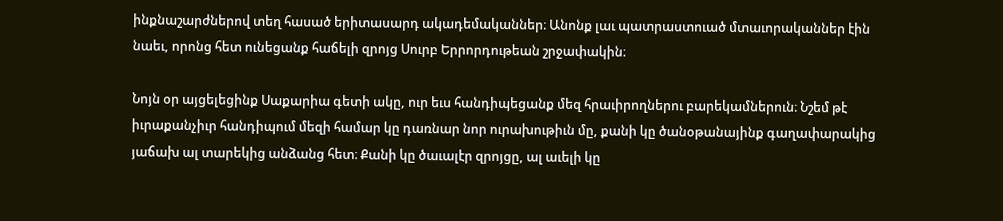ինքնաշարժներով տեղ հասած երիտասարդ ակադեմականներ։ Անոնք լաւ պատրաստուած մտաւորականներ էին նաեւ, որոնց հետ ունեցանք հաճելի զրոյց Սուրբ Երրորդութեան շրջափակին։

Նոյն օր այցելեցինք Սաքարիա գետի ակը, ուր եւս հանդիպեցանք մեզ հրաւիրողներու բարեկամներուն։ Նշեմ թէ իւրաքանչիւր հանդիպում մեզի համար կը դառնար նոր ուրախութիւն մը, քանի կը ծանօթանայինք գաղափարակից յաճախ ալ տարեկից անձանց հետ։ Քանի կը ծաւալէր զրոյցը, ալ աւելի կը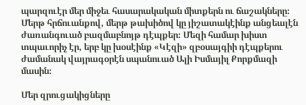պարզուէր մեր միջեւ հասարակական միտքերն ու ճաշակները։ Մերթ հրճուանքով, մերթ թախիծով կը յիշատակէինք անցեալէն ժառանգուած բազմաբնոյթ դէպքեր։ Մեզի համար խիստ տպաւորիչ էր, երբ կը խօսէինք «Կէզի» զբօսայգիի դէպքերու ժամանակ վայրագօրէն սպանուած Ալի Իսմայիլ Քորքմազի մասին։

Մեր զրուցակիցները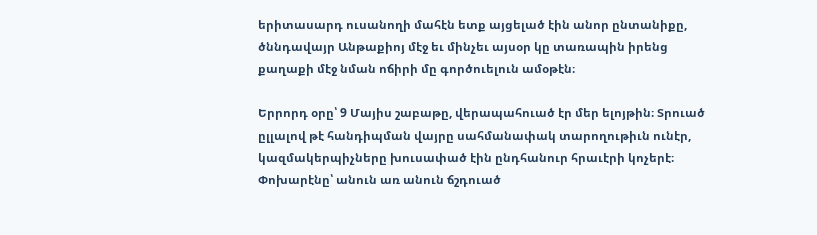երիտասարդ ուսանողի մահէն ետք այցելած էին անոր ընտանիքը, ծննդավայր Անթաքիոյ մէջ եւ մինչեւ այսօր կը տառապին իրենց քաղաքի մէջ նման ոճիրի մը գործուելուն ամօթէն։

Երրորդ օրը՝ 9 Մայիս շաբաթը, վերապահուած էր մեր ելոյթին։ Տրուած ըլլալով թէ հանդիպման վայրը սահմանափակ տարողութիւն ունէր, կազմակերպիչները խուսափած էին ընդհանուր հրաւէրի կոչերէ։ Փոխարէնը՝ անուն առ անուն ճշդուած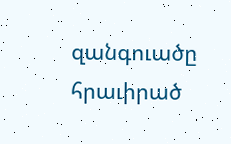զանգուածը հրաւիրած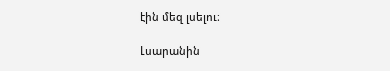էին մեզ լսելու։

Լսարանին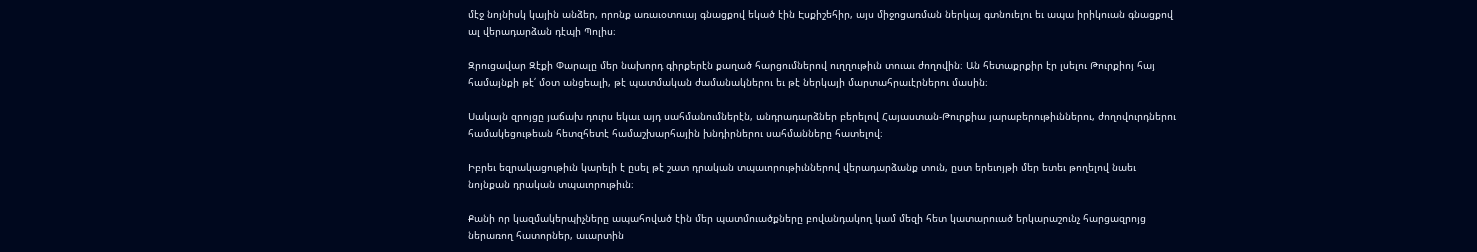մէջ նոյնիսկ կային անձեր, որոնք առաւօտուայ գնացքով եկած էին Էսքիշեհիր, այս միջոցառման ներկայ գտնուելու եւ ապա իրիկուան գնացքով ալ վերադարձան դէպի Պոլիս։

Զրուցավար Զէքի Փարալը մեր նախորդ գիրքերէն քաղած հարցումներով ուղղութիւն տուաւ ժողովին։ Ան հետաքրքիր էր լսելու Թուրքիոյ հայ համայնքի թէ՛ մօտ անցեալի, թէ պատմական ժամանակներու եւ թէ ներկայի մարտահրաւէրներու մասին։

Սակայն զրոյցը յաճախ դուրս եկաւ այդ սահմանումներէն, անդրադարձներ բերելով Հայաստան-Թուրքիա յարաբերութիւններու, ժողովուրդներու համակեցութեան հետզհետէ համաշխարհային խնդիրներու սահմանները հատելով։

Իբրեւ եզրակացութիւն կարելի է ըսել թէ շատ դրական տպաւորութիւններով վերադարձանք տուն, ըստ երեւոյթի մեր ետեւ թողելով նաեւ նոյնքան դրական տպաւորութիւն։

Քանի որ կազմակերպիչները ապահոված էին մեր պատմուածքները բովանդակող կամ մեզի հետ կատարուած երկարաշունչ հարցազրոյց ներառող հատորներ, աւարտին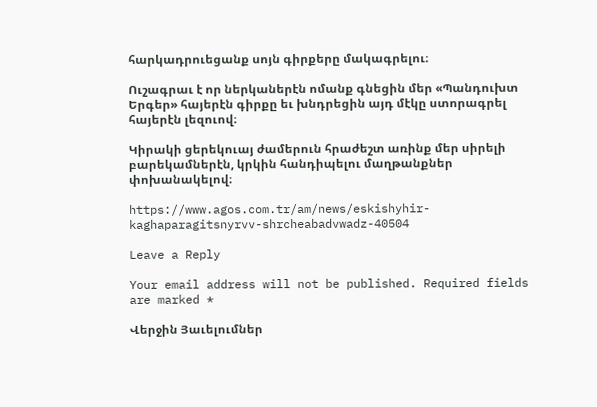հարկադրուեցանք սոյն գիրքերը մակագրելու։

Ուշագրաւ է որ ներկաներէն ոմանք գնեցին մեր «Պանդուխտ Երգեր» հայերէն գիրքը եւ խնդրեցին այդ մէկը ստորագրել հայերէն լեզուով։

Կիրակի ցերեկուայ ժամերուն հրաժեշտ առինք մեր սիրելի բարեկամներէն, կրկին հանդիպելու մաղթանքներ փոխանակելով։

https://www.agos.com.tr/am/news/eskishyhir-kaghaparagitsnyrvv-shrcheabadvwadz-40504

Leave a Reply

Your email address will not be published. Required fields are marked *

Վերջին Յաւելումներ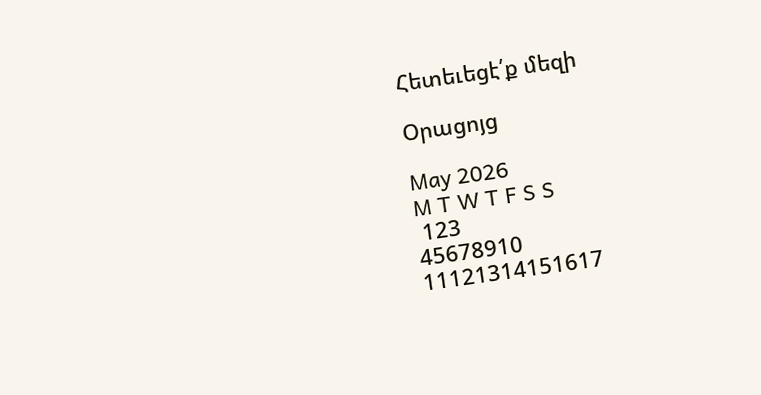Հետեւեցէ՛ք մեզի

Օրացոյց

May 2026
M T W T F S S
 123
45678910
11121314151617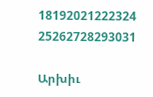18192021222324
25262728293031

Արխիւ